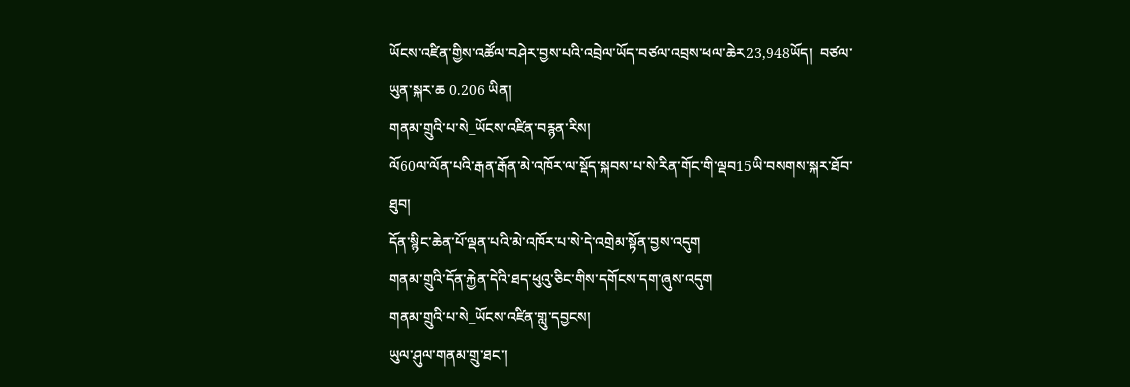ཡོངས་འཛིན་གྱིས་འཚོལ་བཤེར་བྱས་པའི་འབྲེལ་ཡོད་བཙལ་འབྲས་ཕལ་ཆེར23,948ཡོད།  བཙལ་ཡུན་སྐར་ཆ 0.206 ཡིན།
གནམ་གྲུའི་པ་སེ_ཡོངས་འཛིན་བརྙན་རིས།
ལོ60ལ་ལོན་པའི་རྒན་རྒོན་མེ་འཁོར་ལ་སྡོད་སྐབས་པ་སེ་རིན་གོང་གི་ལྡབ15ཡི་བསགས་སྐར་ཐོབ་ཐུབ།
དོན་སྙིང་ཆེན་པོ་ལྡན་པའི་མེ་འཁོར་པ་སེ་དེ་འགྲེམ་སྟོན་བྱས་འདུག
གནམ་གྲུའི་དོན་རྐྱེན་དེའི་ཐད་ཕུའུ་ཅིང་གིས་དགོངས་དག་ཞུས་འདུག
གནམ་གྲུའི་པ་སེ_ཡོངས་འཛིན་གླུ་དབྱངས།
ཡུལ་ཤུལ་གནམ་གྲུ་ཐང་།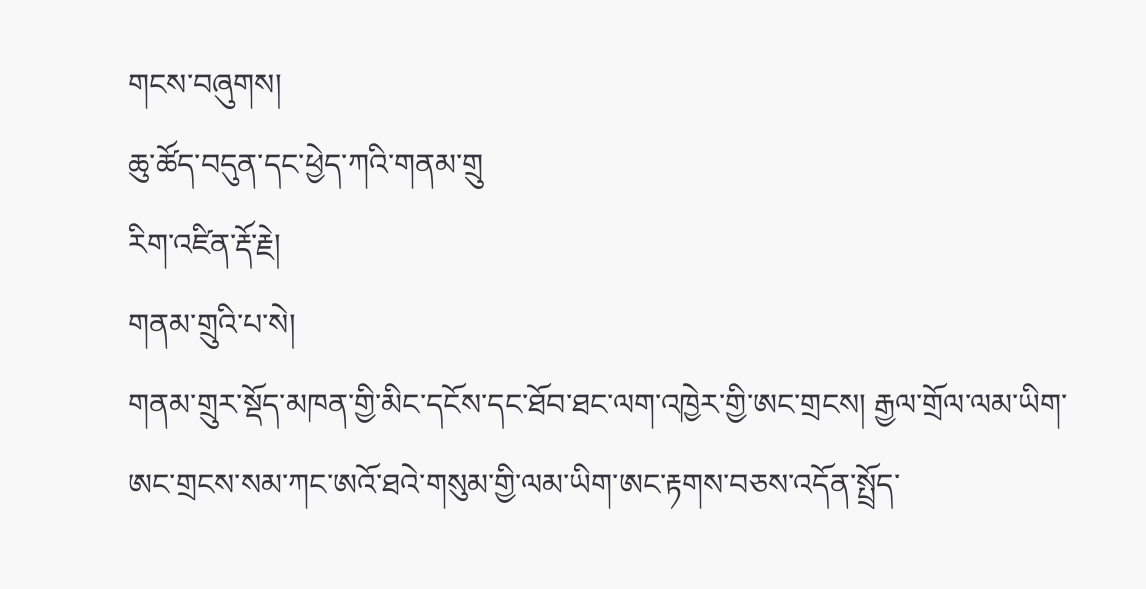གངས་བཞུགས།
ཆུ་ཚོད་བདུན་དང་ཕྱེད་ཀའི་གནམ་གྲུ
རིག་འཛིན་རྡོ་རྗེ།
གནམ་གྲུའི་པ་སེ།
གནམ་གྲུར་སྡོད་མཁན་གྱི་མིང་དངོས་དང་ཐོབ་ཐང་ལག་འཁྱེར་གྱི་ཨང་གྲངས། རྒྱལ་གྲོལ་ལམ་ཡིག་ཨང་གྲངས་སམ་ཀང་ཨའོ་ཐའེ་གསུམ་གྱི་ལམ་ཡིག་ཨང་རྟགས་བཅས་འདོན་སྤྲོད་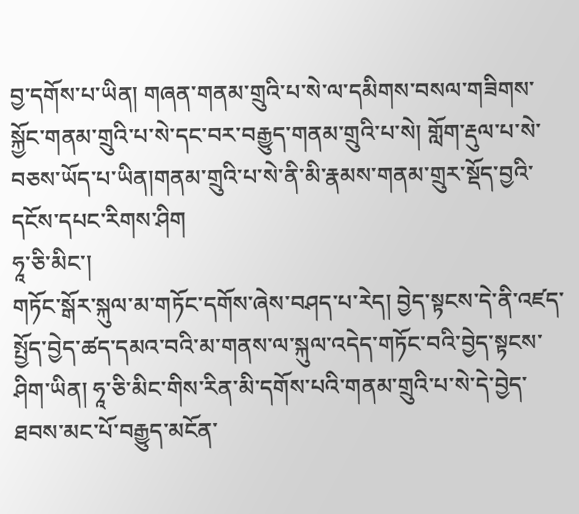བྱ་དགོས་པ་ཡིན། གཞན་གནམ་གྲུའི་པ་སེ་ལ་དམིགས་བསལ་གཟིགས་སྐྱོང་གནམ་གྲུའི་པ་སེ་དང་བར་བརྒྱུད་གནམ་གྲུའི་པ་སེ། གློག་རྡུལ་པ་སེ་བཅས་ཡོད་པ་ཡིན།གནམ་གྲུའི་པ་སེ་ནི་མི་རྣམས་གནམ་གྲུར་སྡོད་བྱའི་དངོས་དཔང་རིགས་ཤིག
ཧཱ་ཅི་མིང་།
གཏོང་སྒོར་སྐུལ་མ་གཏོང་དགོས་ཞེས་བཤད་པ་རེད། བྱེད་སྟངས་དེ་ནི་འཛད་སྤྱོད་བྱེད་ཚད་དམའ་བའི་མ་གནས་ལ་སྐུལ་འདེད་གཏོང་བའི་བྱེད་སྟངས་ཤིག་ཡིན། ཧཱ་ཅི་མིང་གིས་རིན་མི་དགོས་པའི་གནམ་གྲུའི་པ་སེ་དེ་བྱེད་ཐབས་མང་པོ་བརྒྱུད་མངོན་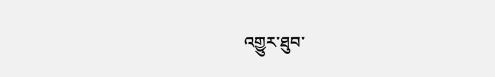འགྱུར་ཐུབ་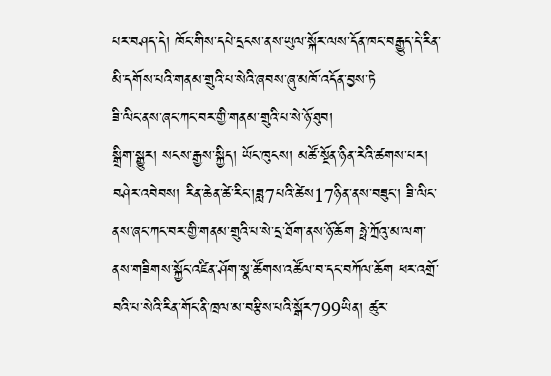པར་བཤད་དེ། ཁོང་གིས་དཔེ་དྲངས་ནས་ཡུལ་སྐོར་ལས་དོན་ཁང་བརྒྱུད་དེ་རིན་མི་དགོས་པའི་གནམ་གྲུའི་པ་སེའི་ཞབས་ཞུ་མཁོ་འདོན་བྱས་ཏེ
ཟི་ལིང་ནས་ཞང་ཀང་བར་གྱི་གནམ་གྲུའི་པ་སེ་ཉོ་ཐུབ།
སྒྲིག་སྒྱུར། སངས་རྒྱས་སྐྱིད། ཡོང་ཁུངས། མཚོ་སྔོན་ཉིན་རེའི་ཚགས་པར། བཤེར་འབེབས། རིན་ཆེན་ཚེ་རིང་།ཟླ7པའི་ཚེས17ཉིན་ནས་བཟུང་། ཟི་ལིང་ནས་ཞང་ཀང་བར་གྱི་གནམ་གྲུའི་པ་སེ་དྲ་ཐོག་ནས་ཉོ་ཆོག ཧྥེ་ཀྲོའུ་མ་ལག་ནས་གཟིགས་སྐྱོང་འཛིན་ཤོག་སྣ་ཚོགས་འཚོལ་བ་དང་བཀོལ་ཆོག ཕར་འགྲོ་བའི་པ་སེའི་རིན་གོང་ནི་ཁྲལ་མ་བརྩིས་པའི་སྒོར799ཡིན། ཚུར་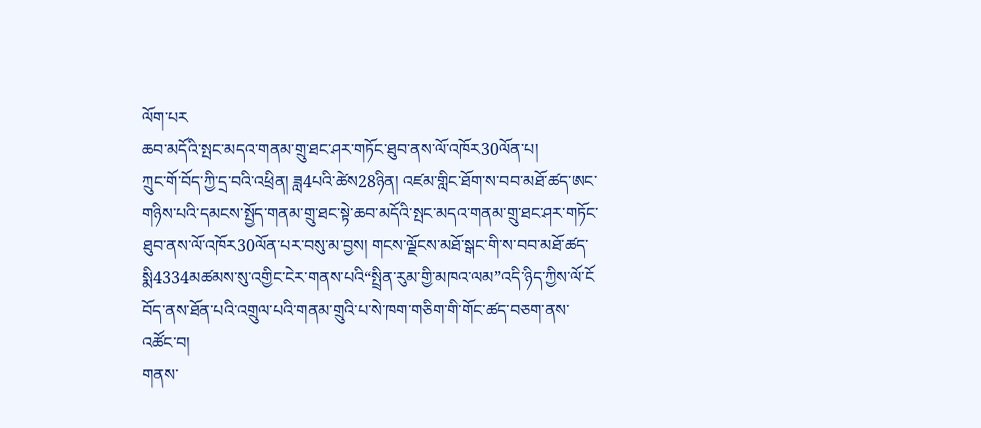ལོག་པར
ཆབ་མདོའི་སྤང་མདའ་གནམ་གྲུ་ཐང་ཤར་གཏོང་ཐུབ་ནས་ལོ་འཁོར30ལོན་པ།
ཀྲུང་གོ་བོད་ཀྱི་དྲ་བའི་འཕྲིན། ཟླ4པའི་ཚེས28ཉིན། འཛམ་གླིང་ཐོག་ས་བབ་མཐོ་ཚད་ཨང་གཉིས་པའི་དམངས་སྤྱོད་གནམ་གྲུ་ཐང་སྟེ་ཆབ་མདོའི་སྤང་མདའ་གནམ་གྲུ་ཐང་ཤར་གཏོང་ཐུབ་ནས་ལོ་འཁོར30ལོན་པར་བསུ་མ་བྱས། གངས་ལྗོངས་མཐོ་སྒང་གི་ས་བབ་མཐོ་ཚད་སྨི4334མཚམས་སུ་འགྱིང་ངེར་གནས་པའི“སྤྲིན་རུམ་གྱི་མཁའ་ལམ”འདི་ཉིད་ཀྱིས་ལོ་ངོ
བོད་ནས་ཐོན་པའི་འགྲུལ་པའི་གནམ་གྲུའི་པ་སེ་ཁག་གཅིག་གི་གོང་ཚད་བཅག་ནས་འཚོང་བ།
གནས་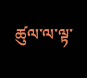ཚུལ་ལ་ལྟ་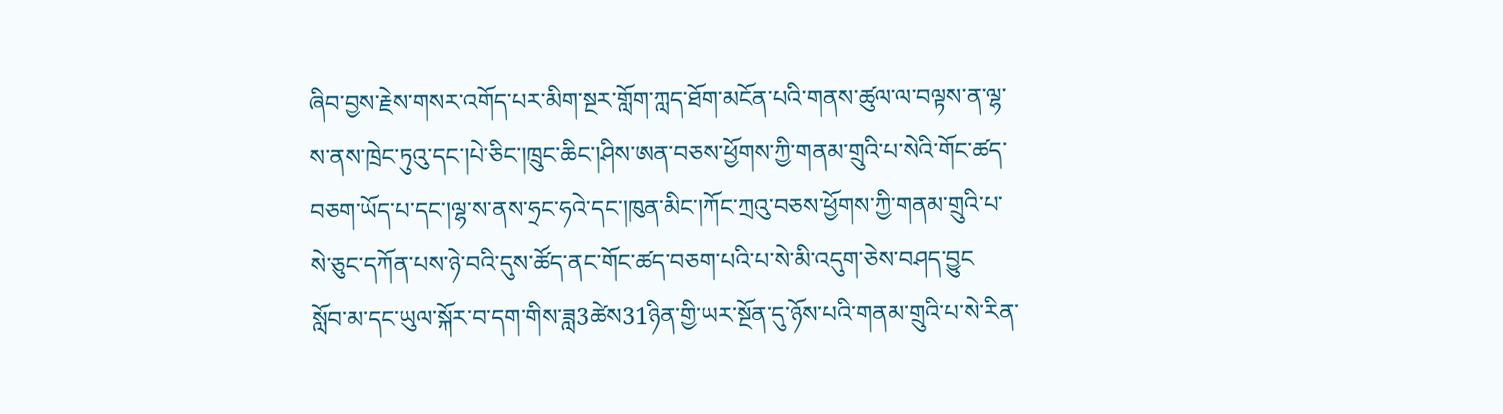ཞིབ་བྱས་རྗེས་གསར་འགོད་པར་མིག་སྔར་གློག་ཀླད་ཐོག་མངོན་པའི་གནས་ཚུལ་ལ་བལྟས་ན་ལྷ་ས་ནས་ཁྲེང་ཏུའུ་དང་།པེ་ཅིང་།ཁྲུང་ཆིང་།ཤིས་ཨན་བཅས་ཕྱོགས་ཀྱི་གནམ་གྲུའི་པ་སེའི་གོང་ཚད་བཅག་ཡོད་པ་དང་།ལྷ་ས་ནས་ཧྲང་ཧའེ་དང་།ཁུན་མིང་།ཀོང་ཀྲའུ་བཅས་ཕྱོགས་ཀྱི་གནམ་གྲུའི་པ་སེ་ཅུང་དཀོན་པས་ཉེ་བའི་དུས་ཚོད་ནང་གོང་ཚད་བཅག་པའི་པ་སེ་མི་འདུག་ཅེས་བཤད་བྱུང
སློབ་མ་དང་ཡུལ་སྐོར་བ་དག་གིས་ཟླ3ཚེས31ཉིན་གྱི་ཡར་སྔོན་དུ་ཉོས་པའི་གནམ་གྲུའི་པ་སེ་རིན་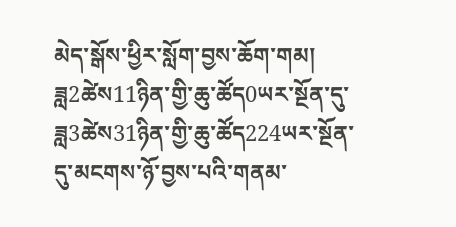མེད་སྒོས་ཕྱིར་སློག་བྱས་ཆོག་གམ།
ཟླ2ཚེས11ཉིན་གྱི་ཆུ་ཚོད0ཡར་སྔོན་དུ་ཟླ3ཚེས31ཉིན་གྱི་ཆུ་ཚོད224ཡར་སྔོན་དུ་མངགས་ཉོ་བྱས་པའི་གནམ་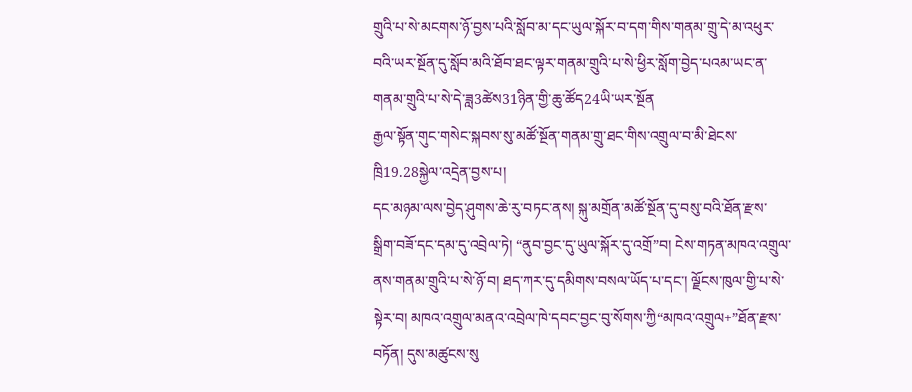གྲུའི་པ་སེ་མངགས་ཉོ་བྱས་པའི་སློབ་མ་དང་ཡུལ་སྐོར་བ་དག་གིས་གནམ་གྲུ་དེ་མ་འཕུར་བའི་ཡར་སྔོན་དུ་སློབ་མའི་ཐོབ་ཐང་ལྟར་གནམ་གྲུའི་པ་སེ་ཕྱིར་སློག་བྱེད་པའམ་ཡང་ན་གནམ་གྲུའི་པ་སེ་དེ་ཟླ3ཚེས31ཉིན་གྱི་ཆུ་ཚོད24ཡི་ཡར་སྔོན
རྒྱལ་སྟོན་གུང་གསེང་སྐབས་སུ་མཚོ་སྔོན་གནམ་གྲུ་ཐང་གིས་འགྲུལ་བ་མི་ཐེངས་ཁྲི19.28སྐྱེལ་འདྲེན་བྱས་པ།
དང་མཉམ་ལས་བྱེད་ཤུགས་ཆེ་རུ་བཏང་ནས། སྐུ་མགྲོན་མཚོ་སྔོན་དུ་བསུ་བའི་ཐོན་རྫས་སྒྲིག་བཟོ་དང་དམ་དུ་འབྲེལ་ཏེ། “ནུབ་བྱང་དུ་ཡུལ་སྐོར་དུ་འགྲོ”བ། ངེས་གཏན་མཁའ་འགྲུལ་ནས་གནམ་གྲུའི་པ་སེ་ཉོ་བ། ཐད་ཀར་དུ་དམིགས་བསལ་ཡོད་པ་དང་། ལྗོངས་ཁུལ་གྱི་པ་སེ་སྟེར་བ། མཁའ་འགྲུལ་མནའ་འབྲེལ་ཁེ་དབང་བྱང་བུ་སོགས་ཀྱི“མཁའ་འགྲུལ+”ཐོན་རྫས་བཏོན། དུས་མཚུངས་སུ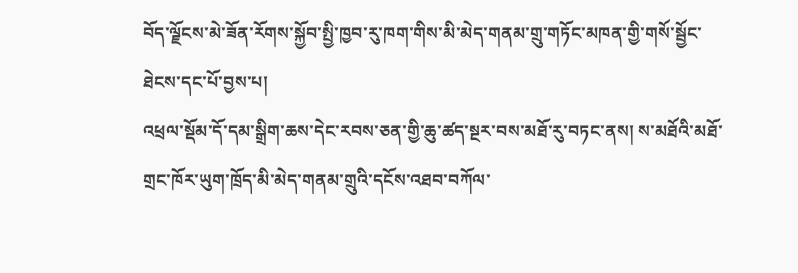བོད་ལྗོངས་མེ་ཟོན་རོགས་སྐྱོབ་སྤྱི་ཁྱབ་རུ་ཁག་གིས་མི་མེད་གནམ་གྲུ་གཏོང་མཁན་གྱི་གསོ་སྦྱོང་ཐེངས་དང་པོ་བྱས་པ།
འཕྲལ་སྡོམ་དོ་དམ་སྒྲིག་ཆས་དེང་རབས་ཅན་གྱི་ཆུ་ཚད་སྔར་བས་མཐོ་རུ་བཏང་ནས། ས་མཐོའི་མཐོ་གྲང་ཁོར་ཡུག་ཁྲོད་མི་མེད་གནམ་གྲུའི་དངོས་འཐབ་བཀོལ་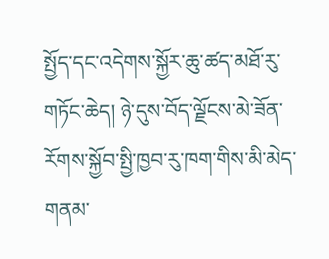སྤྱོད་དང་འདེགས་སྐྱོར་ཆུ་ཚད་མཐོ་རུ་གཏོང་ཆེད། ཉེ་དུས་བོད་ལྗོངས་མེ་ཟོན་རོགས་སྐྱོབ་སྤྱི་ཁྱབ་རུ་ཁག་གིས་མི་མེད་གནམ་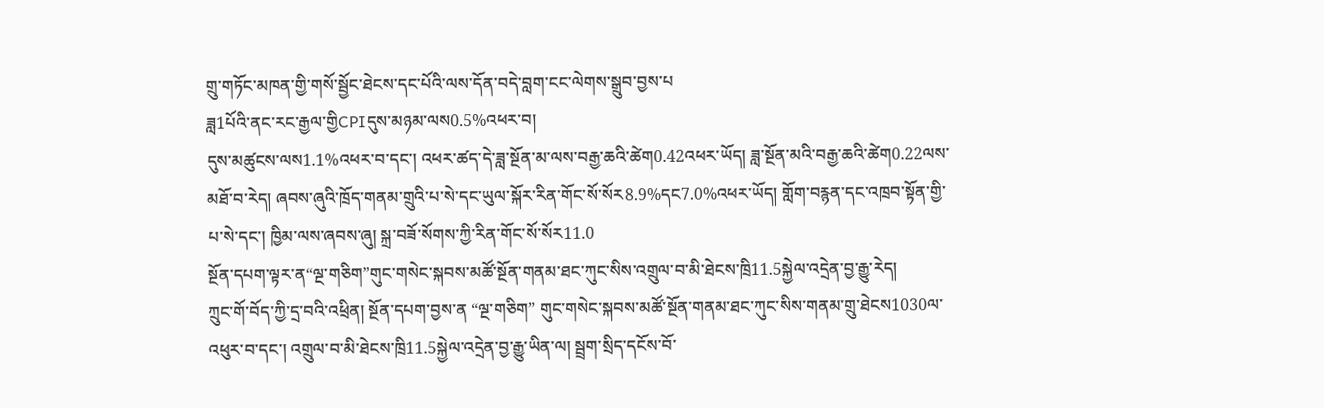གྲུ་གཏོང་མཁན་གྱི་གསོ་སྦྱོང་ཐེངས་དང་པོའི་ལས་དོན་བདེ་བླག་ངང་ལེགས་སྒྲུབ་བྱས་པ
ཟླ1པོའི་ནང་རང་རྒྱལ་གྱིCPIདུས་མཉམ་ལས0.5%འཕར་བ།
དུས་མཚུངས་ལས1.1%འཕར་བ་དང་། འཕར་ཚད་དེ་ཟླ་སྔོན་མ་ལས་བརྒྱ་ཆའི་ཚེག0.42འཕར་ཡོད། ཟླ་སྔོན་མའི་བརྒྱ་ཆའི་ཚེག0.22ལས་མཐོ་བ་རེད། ཞབས་ཞུའི་ཁྲོད་གནམ་གྲུའི་པ་སེ་དང་ཡུལ་སྐོར་རིན་གོང་སོ་སོར8.9%དང7.0%འཕར་ཡོད། གློག་བརྙན་དང་འཁྲབ་སྟོན་གྱི་པ་སེ་དང་། ཁྱིམ་ལས་ཞབས་ཞུ། སྐྲ་བཟོ་སོགས་ཀྱི་རིན་གོང་སོ་སོར11.0
སྔོན་དཔག་ལྟར་ན“ལྔ་གཅིག”གུང་གསེང་སྐབས་མཚོ་སྔོན་གནམ་ཐང་ཀུང་སིས་འགྲུལ་བ་མི་ཐེངས་ཁྲི11.5སྐྱེལ་འདྲེན་བྱ་རྒྱུ་རེད།
ཀྲུང་གོ་བོད་ཀྱི་དྲ་བའི་འཕྲིན། སྔོན་དཔག་བྱས་ན “ལྔ་གཅིག” གུང་གསེང་སྐབས་མཚོ་སྔོན་གནམ་ཐང་ཀུང་སིས་གནམ་གྲུ་ཐེངས1030ལ་འཕུར་བ་དང་། འགྲུལ་བ་མི་ཐེངས་ཁྲི11.5སྐྱེལ་འདྲེན་བྱ་རྒྱུ་ཡིན་ལ། སྦྲག་སྲིད་དངོས་བོ་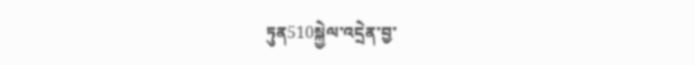ཏུན510སྐྱེལ་འདྲེན་བྱ་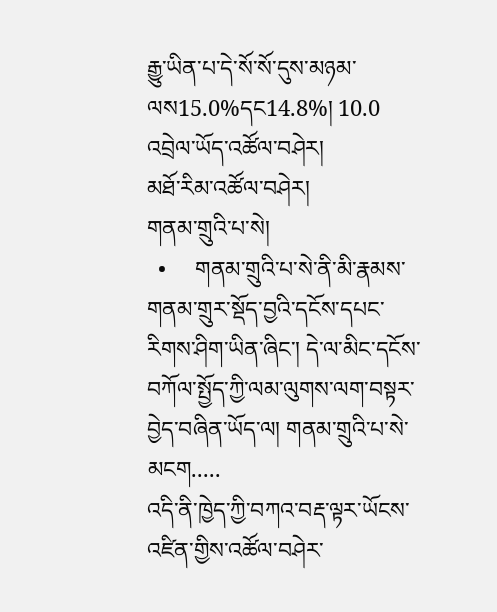རྒྱུ་ཡིན་པ་དེ་སོ་སོ་དུས་མཉམ་ལས15.0%དང14.8%། 10.0
འབྲེལ་ཡོད་འཚོལ་བཤེར།
མཐོ་རིམ་འཚོལ་བཤེར།
གནམ་གྲུའི་པ་སེ།
  •     གནམ་གྲུའི་པ་སེ་ནི་མི་རྣམས་གནམ་གྲུར་སྡོད་བྱའི་དངོས་དཔང་རིགས་ཤིག་ཡིན་ཞིང་། དེ་ལ་མིང་དངོས་བཀོལ་སྤྱོད་ཀྱི་ལམ་ལུགས་ལག་བསྟར་བྱེད་བཞིན་ཡོད་ལ། གནམ་གྲུའི་པ་སེ་མངག.....
འདི་ནི་ཁྱེད་ཀྱི་བཀའ་བརྡ་ལྟར་ཡོངས་འཛིན་གྱིས་འཚོལ་བཤེར་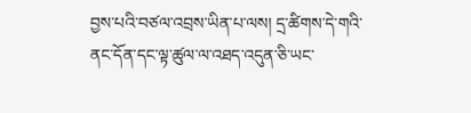བྱས་པའི་བཙལ་འབྲས་ཡིན་པ་ལས། དྲ་ཚིགས་དེ་གའི་ནང་དོན་དང་ལྟ་ཚུལ་ལ་འཐད་འདུན་ཅི་ཡང་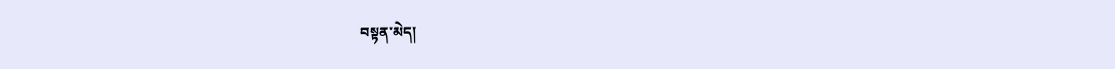བསྟན་མེད།